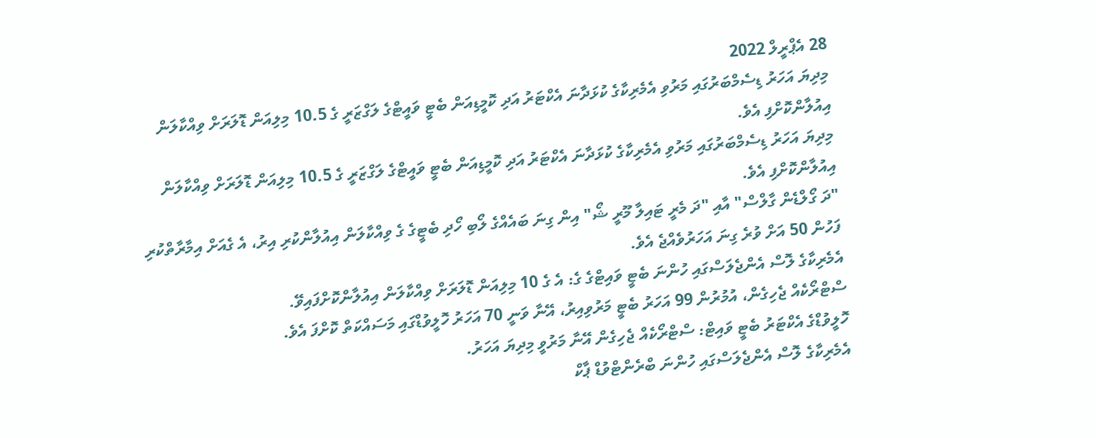28 އެޕްރީލް 2022
މިދިޔަ އަހަރު ޑިސެމްބަރުގައި މަރުވި އެމެރިކާގެ ކުޅަދާނަ އެކްޓަރު އަދި ކޮމީޑިއަން ބެޓީ ވައީޓްގެ ލަގްޒަރީ ގެ 10.5 މިލިއަން ޑޮލަރަށް ވިއްކާލަން އިއުލާންކޮށްފި އެވެ.
މިދިޔަ އަހަރު ޑިސެމްބަރުގައި މަރުވި އެމެރިކާގެ ކުޅަދާނަ އެކްޓަރު އަދި ކޮމީޑިއަން ބެޓީ ވައީޓްގެ ލަގްޒަރީ ގެ 10.5 މިލިއަން ޑޮލަރަށް ވިއްކާލަން އިއުލާންކޮށްފި އެވެ.
"ދަ ގޯލްޑެން ގާލްސް" އާއި "ދަ މެރީ ޓައިލާ މޫރީ ޝޯ" އިން ގިނަ ބައެއްގެ ލޯބި ހޯދި ބެޓީގެ ގެ ވިއްކާލަން އިއުލާންކުރި އިރު، އެ ގެއަށް އިމާރާތްކުރި ފަހުން 50 އަށް ވުރެ ގިނަ އަހަރުވެއްޖެ އެވެ.
އެމެރިކާގެ ލޮސް އެންޖެލަސްގައި ހުންނަ ބެޓީ ވައިޓްގެ ގެ: އެ ގެ 10 މިލިއަން ޑޮލަރަށް ވިއްކާލަން އިއުލާންކޮށްފައިވޭ.
ސްޓްރޯކެއް ޖެހިގެން، އުމުރުން 99 އަހަރު ބެޓީ މަރުވިއިރު، އޭނާ ވަނީ 70 އަހަރު ހޮލީވުޑްގައި މަސައްކަތް ކޮށްފަ އެވެ.
ހޮލީވުޑްގެ އެކްޓަރު ބެޓީ ވައިޓް: ސްޓްރޯކެއް ޖެހިގެން އޭނާ މަރުވީ މިދިޔަ އަހަރު.
އެމެރިކާގެ ލޮސް އެންޖެލަސްގައި ހުންނަ ބްރެންޓްވުޑް ޕާކް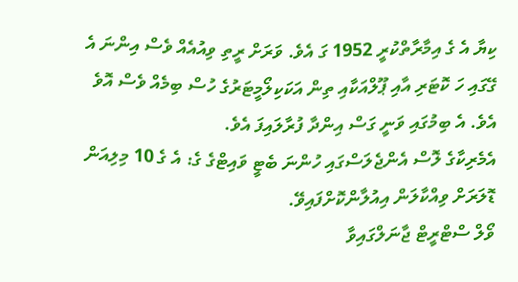ކިޔާ އެ ގެ އިމާރާތްކުރީ 1952 ގަ އެވެ. ވަރަށް ރީތި ވިއުއެއް ވެސް އިންނަ އެ ގޭގައި ހަ ކޮޓަރި އާއި ޕޫލްއަކާއި ތިން އަކަކިލޯމީޓަރުގެ ހުސް ބިމެއް ވެސް އޮވެ އެވެ. އެ ބިމުގައި ވަނީ ގަސް އިންދާ ފުރާލައިފަ އެވެ.
އެމެރިކާގެ ލޮސް އެންޖެލަސްގައި ހުންނަ ބެޓީ ވައިޓްގެ ގެ: އެ ގެ 10 މިލިއަން ޑޮލަރަށް ވިއްކާލަން އިއުލާންކޮށްފައިވޭ.
ވޯލް ސްޓްރީޓް ޖާނަލްގައިވާ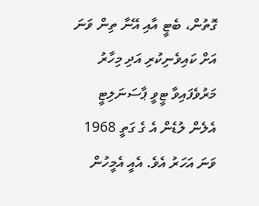ގޮތުން، ބެޓީ އާއި އޭނާ ތިން ވަނަ އަށް ކައިވެނިކުރި އަދި މިހާރު މަރުވެފައިވާ ޓީވީ ޕާސަނަލިޓީ އެލެން ލުޑެން އެ ގެ ގަތީ 1968 ވަނަ އަހަރު އެވެ. އެއީ އެމީހުން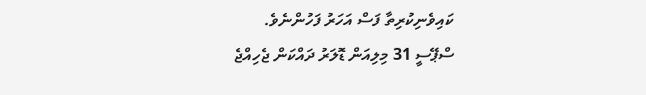ކައިވެނިކުރިތާ ފަސް އަހަރު ފަހުންނެވެ.
ސްޕޭސީ 31 މިލިއަން ޑޮލަރު ދައްކަން ޖެހިއްޖެ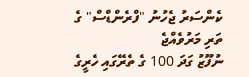ކެންސަރު ޖެހުނު "ފްރެންޑްސް" ގެ ތަރި މަރުވެއްޖެ
ނުފޫޒު ގަދަ 100 ގެ ތެރޭގައި ހެރީގެ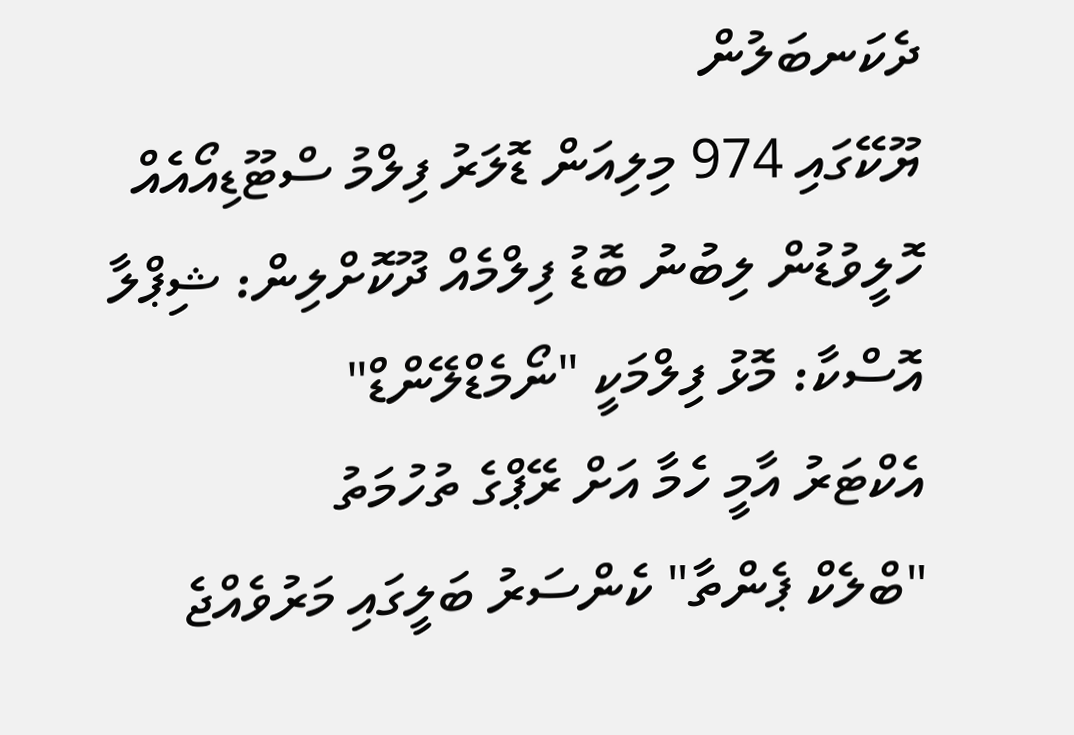ދެކަނބަލުން
ޔޫކޭގައި 974 މިލިއަން ޑޮލަރު ފިލްމު ސްޓޫޑިއޯއެއް
ހޮލީވުޑުން ލިބުނު ބޮޑު ފިލްމެއް ދޫކޮށްލިން: ޝިޕްލާ
އޮސްކާ: މޮޅު ފިލްމަކީ "ނޯމެޑްލޭންޑް"
އެކްޓަރު އާމީ ހެމާ އަށް ރޭޕްގެ ތުހުމަތު
"ބްލެކް ޕެންތާ" ކެންސަރު ބަލީގައި މަރުވެއްޖެ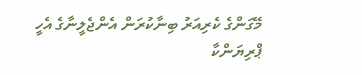މޭގަންގެ ކެރިއަރު ބިނާކުރަން އެންޖެލީނާގެ އެހީ
ޕްރިޔަންކާ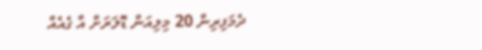ދެމަފިރިން 20 މިލިއަން ޑޮލަރަށް އާ ގެއެއް